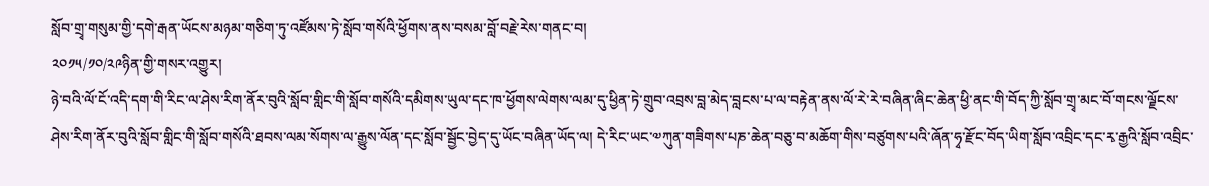སློབ་གྲྭ་གསུམ་གྱི་དགེ་རྒན་ཡོངས་མཉམ་གཅིག་ཏུ་འཛོམས་ཏེ་སློབ་གསོའི་ཕྱོགས་ནས་བསམ་བློ་བརྗེ་རེས་གནང་བ།
༢༠༡༥/༡༠/༢༩ཉིན་གྱི་གསར་འགྱུར།
ཉེ་བའི་ལོ་ངོ་འདི་དག་གི་རིང་ལ་ཤེས་རིག་ནོར་བུའི་སློབ་གླིང་གི་སློབ་གསོའི་དམིགས་ཡུལ་དང་ཁ་ཕྱོགས་ལེགས་ལམ་དུ་ཕྱིན་ཏེ་གྲུབ་འབྲས་བླ་མེད་བླངས་པ་ལ་བརྟེན་ནས་ལོ་རེ་རེ་བཞིན་ཞིང་ཆེན་ཕྱི་ནང་གི་བོད་ཀྱི་སློབ་གྲྭ་མང་བོ་གངས་ལྗོངས་ཤེས་རིག་ནོར་བུའི་སློབ་གླིང་གི་སློབ་གསོའི་ཐབས་ལམ་སོགས་ལ་རྒྱུས་ལོན་དང་སློབ་སྦྱོང་བྱེད་དུ་ཡོང་བཞིན་ཡོད་ལ། དེ་རིང་ཡང་༧ཀུན་གཟིགས་པཎ་ཆེན་བཅུ་བ་མཆོག་གིས་བཙུགས་པའི་ཞོན་ཧྭ་རྫོང་བོད་ཡིག་སློབ་འབྲིང་དང་རྭ་རྒྱའི་སློབ་འབྲིང་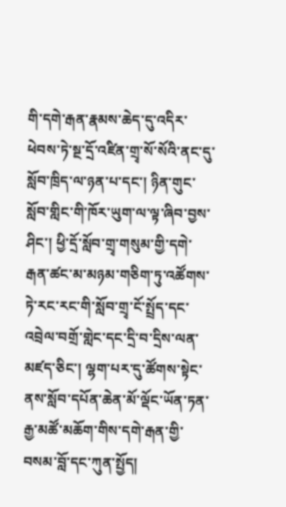གི་དགེ་རྒན་རྣམས་ཆེད་དུ་འདིར་ཕེབས་ཏེ་སྔ་དྲོ་འཛིན་གྲྭ་སོ་སོའི་ནང་དུ་སློབ་ཁྲིད་ལ་ཉན་པ་དང་། ཉིན་གུང་སློབ་གླིང་གི་ཁོར་ཡུག་ལ་ལྟ་ཞིབ་བྱས་ཤིང་། ཕྱི་དྲོ་སློབ་གྲྭ་གསུམ་གྱི་དགེ་རྒན་ཚང་མ་མཉམ་གཅིག་ཏུ་འཚོགས་ཏེ་རང་རང་གི་སློབ་གྲྭ་ངོ་སྤྲོད་དང་འབྲེལ་བགྲོ་གླེང་དང་དྲི་བ་དྲིས་ལན་མཛད་ཅིང་། ལྷག་པར་དུ་ཚོགས་སྟེང་ནས་སློབ་དཔོན་ཆེན་མོ་ལྡོང་ཡོན་ཏན་རྒྱ་མཚོ་མཆོག་གིས་དགེ་རྒན་གྱི་བསམ་བློ་དང་ཀུན་སྤྱོད།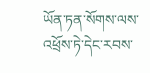ཡོན་ཏན་སོགས་ལས་འཕྲོས་ཏེ་དེང་རབས་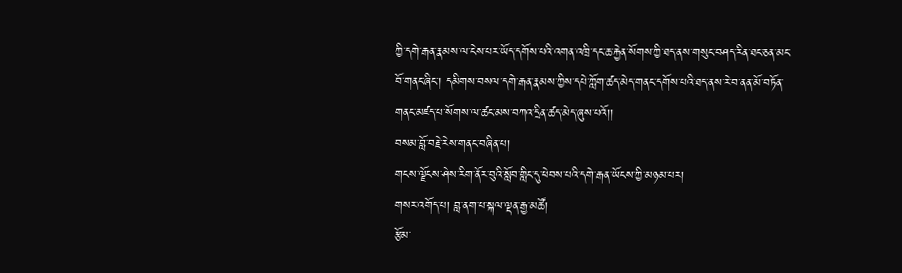ཀྱི་དགེ་རྒན་རྣམས་ལ་ངེས་པར་ཡོད་དགོས་པའི་འགན་འཁྲི་དང་ཆ་རྐྱེན་སོགས་ཀྱི་ཐད་ནས་གསུང་བཤད་རིན་ཐང་ཅན་མང་བོ་གནང་ཞིང་། དམིགས་བསལ་དགེ་རྒན་རྣམས་ཀྱིས་དཔེ་ཀློག་ཚད་མེད་གནང་དགོས་པའི་ཐད་ནས་རེ་བ་ནན་མོ་བཏོན་གནང་མཛད་པ་སོགས་ལ་ཚང་མས་བཀའ་དྲིན་ཚད་མེད་ཞུས་པའོ།།
བསམ་བློ་བརྗེ་རེས་གནང་བཞིན་པ།
གངས་ལྗོངས་ཤེས་རིག་ནོར་བུའི་སློབ་གླིང་དུ་ཕེབས་པའི་དགེ་རྒན་ཡོངས་ཀྱི་མཉམ་པར།
གསར་འགོད་པ། བླ་ནག་པ་སྐལ་ལྡན་རྒྱ་མཚོ།
རྩོམ་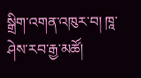སྒྲིག་འགན་འཁུར་བ། ཁཱ་ཤེས་རབ་རྒྱ་མཚོ།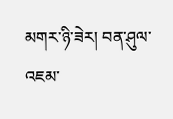མགར་ཉི་ཟེར། བན་ཤུལ་འཇམ་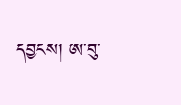དབྱངས། ཨ་བུ་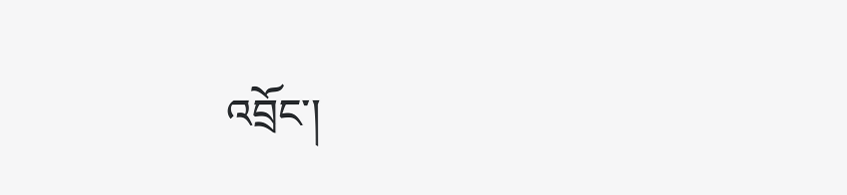འབྲོང་།